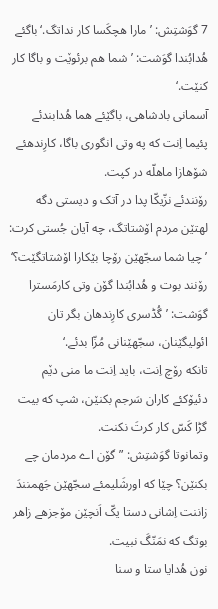7 گوَشتِش: ’مارا هچکَسا کار نداتگ.‘ باگئے هُدابُندا گوَشت: ’شما هم برئوێت و باگا کار کنێت.‘
آسمانی بادشاهی، باگێئے هما هُدابندئے پئیما اِنت که په وتی انگوری باگا، کارِندهئے شۆهازا ماهلّه در کپت.
رۆنندئے نزّیکّا پدا در آتک و دیستی دگه لهتێن مردم اۆشتاتگ، چه آیان جُستی کرت: ’چیا شما سجّهێن رۆچا بێکارا اۆشتاتگێت؟‘
رۆنند بوت و هُدابُندا گۆن وتی کارمَسترا گوَشت: ’گُڈسری کارِندهان بگر تان ائولیگێنان، سجّهێنانی مُزّا بدئے.‘
تانکه رۆچ اِنت، باید اِنت ما منی دێم دئیۆکئے کاران سَرجم بکنێن، شپ که بیت گڑا کَسّ کار کرتَ نکنت.
وتمانوتا گوَشتِش: ”گۆن اے مردمان چے بکنێن؟ چێا که اورشَلیمئے سجّهێن جَهمنندَ زاننت اِشانی دستا یکّ اَنچێن مۆجزهے زاهر بوتگ که نمَنّگَ نبیت.
نون هُدایا ستا و سنا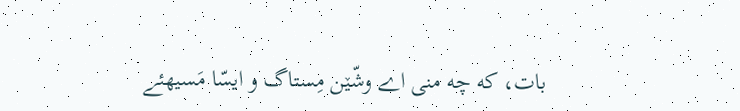بات، که چه منی اے وشّێن مِستاگ و ایسّا مَسیهئے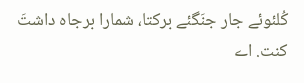کُلئوئے جار جنَگئے برکتا، شمارا برجاه داشتَ کنت. اے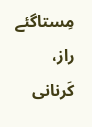مِستاگئے راز، کَرنانی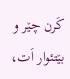کَرن چێر و بێتئوار اَت،